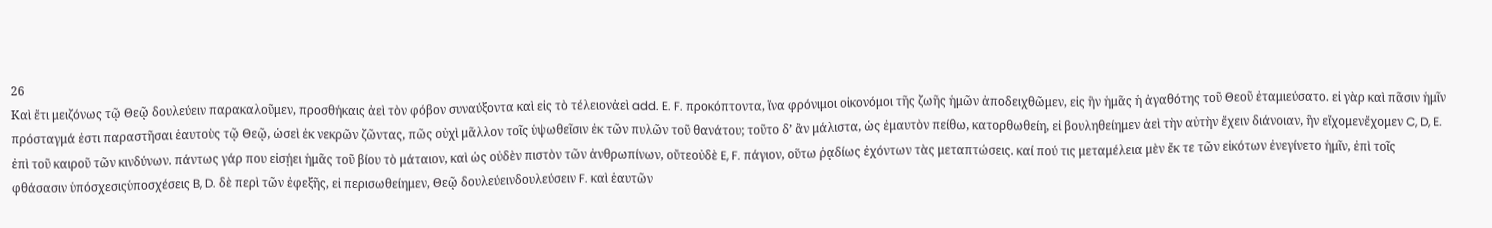26
Καὶ ἔτι μειζόνως τῷ Θεῷ δουλεύειν παρακαλοῦμεν, προσθήκαις ἀεὶ τὸν φόβον συναύξοντα καὶ εἰς τὸ τέλειονἀεὶ add. E. F. προκόπτοντα, ἵνα φρόνιμοι οἰκονόμοι τῆς ζωῆς ἡμῶν ἀποδειχθῶμεν, εἰς ἣν ἡμᾶς ἡ ἀγαθότης τοῦ Θεοῦ ἐταμιεύσατο. εἰ γὰρ καὶ πᾶσιν ἡμῖν πρόσταγμά ἐστι παραστῆσαι ἑαυτοὺς τῷ Θεῷ, ὡσεὶ ἐκ νεκρῶν ζῶντας, πῶς οὐχὶ μᾶλλον τοῖς ὑψωθεῖσιν ἐκ τῶν πυλῶν τοῦ θανάτου; τοῦτο δʼ ἂν μάλιστα, ὡς ἐμαυτὸν πείθω, κατορθωθείη, εἰ βουληθείημεν ἀεὶ τὴν αὐτὴν ἔχειν διάνοιαν, ἣν εἴχομενἔχομεν C, D, E. ἐπὶ τοῦ καιροῦ τῶν κινδύνων. πάντως γάρ που εἰσῄει ἡμᾶς τοῦ βίου τὸ μάταιον, καὶ ὡς οὐδὲν πιστὸν τῶν ἀνθρωπίνων, οὔτεοὐδὲ E, F. πάγιον, οὕτω ῥᾳδίως ἐχόντων τὰς μεταπτώσεις. καί πού τις μεταμέλεια μὲν ἔκ τε τῶν εἰκότων ἐνεγίνετο ἡμῖν, ἐπὶ τοῖς φθάσασιν ὑπόσχεσιςὑποσχέσεις B, D. δὲ περὶ τῶν ἐφεξῆς, εἰ περισωθείημεν, Θεῷ δουλεύεινδουλεύσειν F. καὶ ἑαυτῶν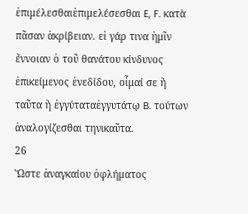ἐπιμέλεσθαιἐπιμελέσεσθαι E, F. κατὰ πᾶσαν ἀκρίβειαν. εἰ γάρ τινα ἡμῖν ἔννοιαν ὁ τοῦ θανάτου κίνδυνος ἐπικείμενος ἐνεδίδου, οἶμαί σε ἢ ταῦτα ἢ ἐγγύταταἐγγυτάτῳ B. τούτων ἀναλογίζεσθαι τηνικαῦτα.
26
Ὥστε ἀναγκαίου ὀφλήματος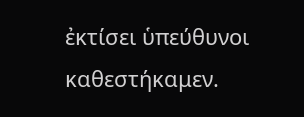ἐκτίσει ὑπεύθυνοι καθεστήκαμεν.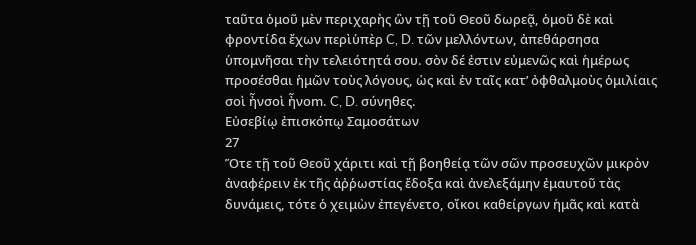ταῦτα ὁμοῦ μὲν περιχαρὴς ὢν τῇ τοῦ Θεοῦ δωρεᾷ, ὁμοῦ δὲ καὶ φροντίδα ἔχων περὶὑπὲρ C, D. τῶν μελλόντων, ἀπεθάρσησα ὑπομνῆσαι τὴν τελειότητά σου. σὸν δέ ἐστιν εὐμενῶς καὶ ἡμέρως προσέσθαι ἡμῶν τοὺς λόγους, ὡς καὶ ἐν ταῖς κατʼ ὀφθαλμοὺς ὁμιλίαις σοὶ ἦνσοὶ ἦνom. C, D. σύνηθες.
Εὐσεβίῳ ἐπισκόπῳ Σαμοσάτων
27
Ὅτε τῇ τοῦ Θεοῦ χάριτι καὶ τῇ βοηθείᾳ τῶν σῶν προσευχῶν μικρὸν ἀναφέρειν ἐκ τῆς ἀῤῥωστίας ἔδοξα καὶ ἀνελεξάμην ἐμαυτοῦ τὰς δυνάμεις, τότε ὁ χειμὼν ἐπεγένετο, οἴκοι καθείργων ἡμᾶς καὶ κατὰ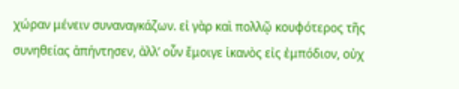χώραν μένειν συναναγκάζων. εἰ γὰρ καὶ πολλῷ κουφότερος τῆς συνηθείας ἀπήντησεν, ἀλλʼ οὖν ἔμοιγε ἱκανὸς εἰς ἐμπόδιον, οὐχ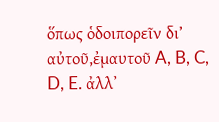ὅπως ὁδοιπορεῖν δι’ αὐτοῦ,ἐμαυτοῦ A, B, C, D, E. ἀλλʼ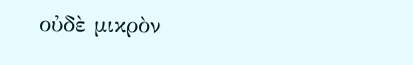οὐδὲ μικρὸν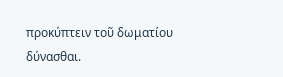προκύπτειν τοῦ δωματίου δύνασθαι.